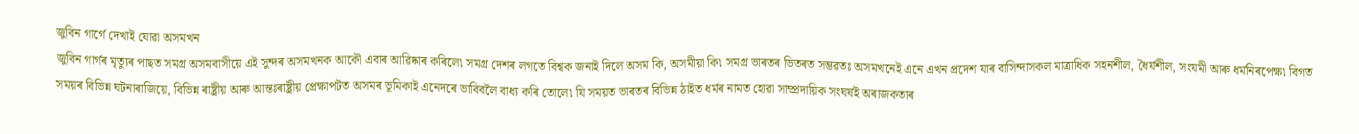জুবিন গাৰ্গে দেখাই যোৱা অসমখন
জুবিন গাৰ্গৰ মৃত্যুৰ পাছত সমগ্ৰ অসমবাসীয়ে এই সুন্দৰ অসমখনক আকৌ এবাৰ আৱিষ্কাৰ কৰিলে৷ সমগ্ৰ দেশৰ লগতে বিশ্বক জনাই দিলে অসম কি, অসমীয়া কি৷ সমগ্ৰ ভাৰতৰ ভিতৰত সম্ভৱতঃ অসমখনেই এনে এখন প্ৰদেশ যাৰ বাসিন্দাসকল মাত্ৰাধিক সহনশীল, ধৈৰ্যশীল, সংযমী আৰু ধৰ্মনিৰপেক্ষ৷ বিগত সময়ৰ বিভিন্ন ঘটনাৰাজিয়ে, বিভিন্ন ৰাষ্ট্ৰীয় আৰু আন্তঃৰাষ্ট্ৰীয় প্ৰেক্ষাপটত অসমৰ ভূমিকাই এনেদৰে ভাবিবলৈ বাধ্য কৰি তোলে৷ যি সময়ত ভাৰতৰ বিভিন্ন ঠাইত ধৰ্মৰ নামত হোৱা সাম্প্ৰদায়িক সংঘৰ্ষই অৰাজকতাৰ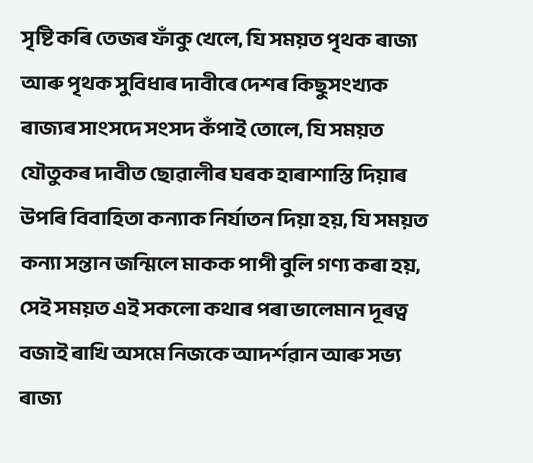সৃষ্টি কৰি তেজৰ ফাঁকু খেলে, যি সময়ত পৃথক ৰাজ্য আৰু পৃথক সুবিধাৰ দাবীৰে দেশৰ কিছুসংখ্যক ৰাজ্যৰ সাংসদে সংসদ কঁপাই তোলে, যি সময়ত যৌতুকৰ দাবীত ছোৱালীৰ ঘৰক হাৰাশাস্তি দিয়াৰ উপৰি বিবাহিতা কন্যাক নিৰ্যাতন দিয়া হয়, যি সময়ত কন্যা সন্তান জন্মিলে মাকক পাপী বুলি গণ্য কৰা হয়, সেই সময়ত এই সকলো কথাৰ পৰা ভালেমান দূৰত্ব বজাই ৰাখি অসমে নিজকে আদৰ্শৱান আৰু সভ্য ৰাজ্য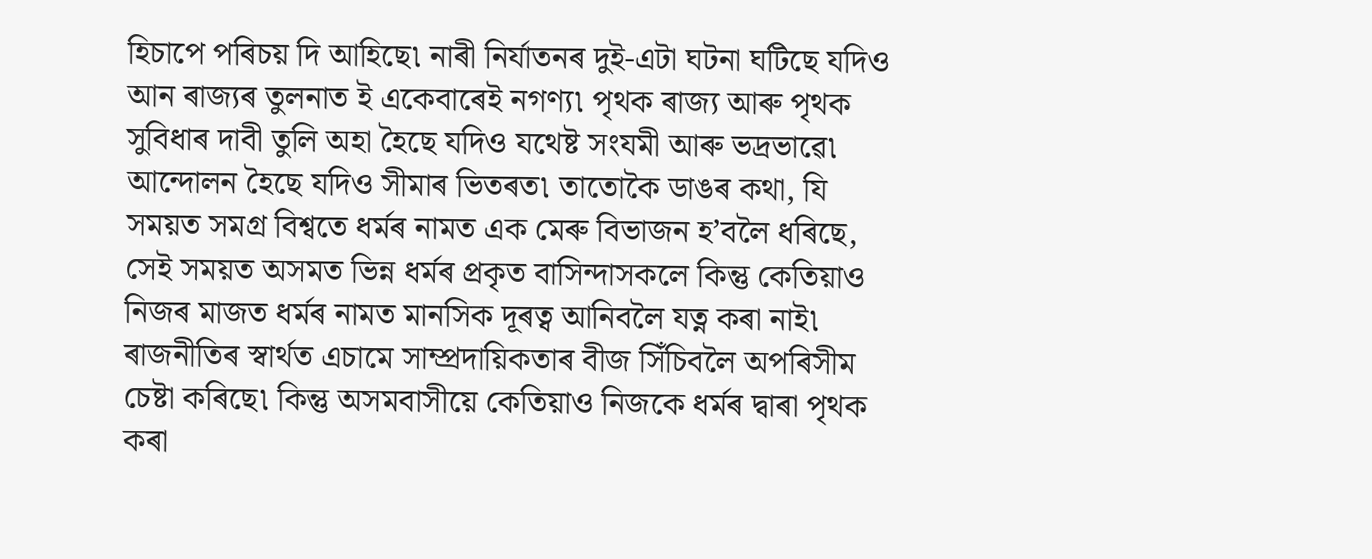হিচাপে পৰিচয় দি আহিছে৷ নাৰী নিৰ্যাতনৰ দুই-এটা ঘটনা ঘটিছে যদিও আন ৰাজ্যৰ তুলনাত ই একেবাৰেই নগণ্য৷ পৃথক ৰাজ্য আৰু পৃথক সুবিধাৰ দাবী তুলি অহা হৈছে যদিও যথেষ্ট সংযমী আৰু ভদ্ৰভাৱে৷ আন্দোলন হৈছে যদিও সীমাৰ ভিতৰত৷ তাতোকৈ ডাঙৰ কথা, যি সময়ত সমগ্ৰ বিশ্বতে ধৰ্মৰ নামত এক মেৰু বিভাজন হ’বলৈ ধৰিছে, সেই সময়ত অসমত ভিন্ন ধৰ্মৰ প্ৰকৃত বাসিন্দাসকলে কিন্তু কেতিয়াও নিজৰ মাজত ধৰ্মৰ নামত মানসিক দূৰত্ব আনিবলৈ যত্ন কৰা নাই৷ ৰাজনীতিৰ স্বাৰ্থত এচামে সাম্প্ৰদায়িকতাৰ বীজ সিঁচিবলৈ অপৰিসীম চেষ্টা কৰিছে৷ কিন্তু অসমবাসীয়ে কেতিয়াও নিজকে ধৰ্মৰ দ্বাৰা পৃথক কৰা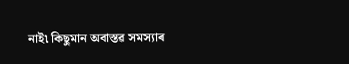নাই৷ কিছুমান অবাস্তৱ সমস্যাৰ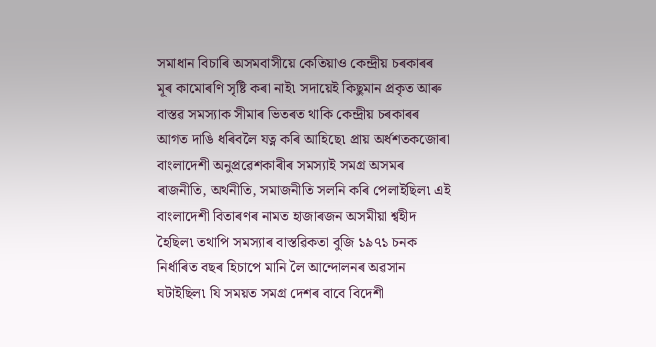সমাধান বিচাৰি অসমবাসীয়ে কেতিয়াও কেন্দ্ৰীয় চৰকাৰৰ মূৰ কামোৰণি সৃষ্টি কৰা নাই৷ সদায়েই কিছুমান প্ৰকৃত আৰু বাস্তৱ সমস্যাক সীমাৰ ভিতৰত থাকি কেন্দ্ৰীয় চৰকাৰৰ আগত দাঙি ধৰিবলৈ যত্ন কৰি আহিছে৷ প্ৰায় অৰ্ধশতকজোৰা বাংলাদেশী অনুপ্ৰৱেশকাৰীৰ সমস্যাই সমগ্ৰ অসমৰ ৰাজনীতি, অৰ্থনীতি, সমাজনীতি সলনি কৰি পেলাইছিল৷ এই বাংলাদেশী বিতাৰণৰ নামত হাজাৰজন অসমীয়া শ্বহীদ হৈছিল৷ তথাপি সমস্যাৰ বাস্তৱিকতা বুজি ১৯৭১ চনক নিৰ্ধাৰিত বছৰ হিচাপে মানি লৈ আন্দোলনৰ অৱসান ঘটাইছিল৷ যি সময়ত সমগ্ৰ দেশৰ বাবে বিদেশী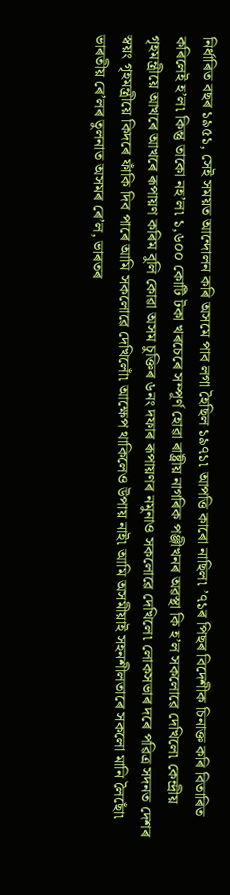নিৰ্ধাৰিত বছৰ ১৯৫১, সেই সময়ত আন্দোলন কৰি অসমে পাব লগা হৈছিল ১৯৭১৷ আপত্তি কাৰো নাছিল৷ ’৭১ৰ পিছৰ বিদেশীক চিনাক্ত কৰি বিতাৰিত কৰিলেই হ’ল৷ কিন্তু তাকো নহ’ল৷ ১,৬০০ কোটি টকা খৰচেৰে সম্পূৰ্ণ হোৱা ৰাষ্ট্ৰীয় নাগৰিক পঞ্জীখনৰ অৱস্থা কি হ’ল সকলোৱে দেখিলে৷ কেন্দ্ৰীয় গৃহমন্ত্ৰীয়ে আখৰে আখৰে ৰূপায়ণ কৰিম বুলি কোৱা অসম চুক্তিৰ ৬নং দফাৰ ৰূপায়ণৰ নমুনাও সকলোৱে দেখিলে৷ লোকসভাৰ দৰে পৱিত্ৰ সদনত দেশৰ স্বয়ং গৃহমন্ত্ৰীয়ে কিদৰে ফাঁকি দিব পাৰে আমি সকলোৱে দেখিলোঁ৷ আক্ষেপ থাকিলেও উপায় নাই৷ আমি অসমীয়াই সহনশীলতাৰে সকলো মানি লৈছোঁ৷ ভাৰতীয় ৰে’লৰ তুলনাত অসমৰ ৰে’ল, ভাৰতৰ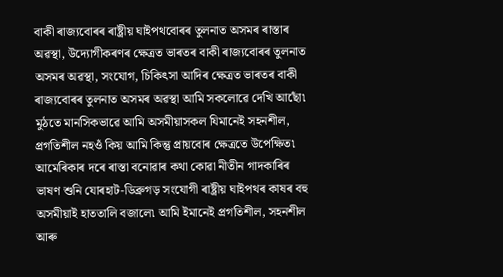বাকী ৰাজ্যবোৰৰ ৰাষ্ট্ৰীয় ঘাইপথবোৰৰ তুলনাত অসমৰ ৰাস্তাৰ অৱস্থা, উদ্যোগীকৰণৰ ক্ষেত্ৰত ভাৰতৰ বাকী ৰাজ্যবোৰৰ তুলনাত অসমৰ অৱস্থা, সংযোগ, চিকিৎসা আদিৰ ক্ষেত্ৰত ভাৰতৰ বাকী ৰাজ্যবোৰৰ তুলনাত অসমৰ অৱস্থা আমি সকলোৱে দেখি আছোঁ৷ মুঠতে মানসিকভাৱে আমি অসমীয়াসকল যিমানেই সহনশীল, প্ৰগতিশীল নহওঁ কিয় আমি কিন্তু প্ৰায়বোৰ ক্ষেত্ৰতে উপেক্ষিত৷ আমেৰিকাৰ দৰে ৰাস্তা বনোৱাৰ কথা কোৱা নীতীন গাদকাৰিৰ ভাষণ শুনি যোৰহাট-ডিব্ৰুগড় সংযোগী ৰাষ্ট্ৰীয় ঘাইপথৰ কাষৰ বহু অসমীয়াই হাততালি বজালে৷ আমি ইমানেই প্ৰগতিশীল, সহনশীল আৰু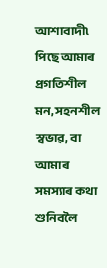আশাবাদী৷ পিছে আমাৰ প্ৰগতিশীল মন, সহনশীল স্বভাৱ, বা আমাৰ সমস্যাৰ কথা শুনিবলৈ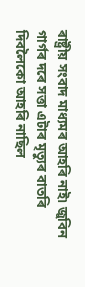ৰাষ্ট্ৰীয় সংবাদ মাধ্যমৰ আহৰি নাই৷ জুবিন গাৰ্গৰ দৰে সত্তা এটাৰ মৃত্যুৰ বাতৰি দিবলৈকো আহৰি নাছিল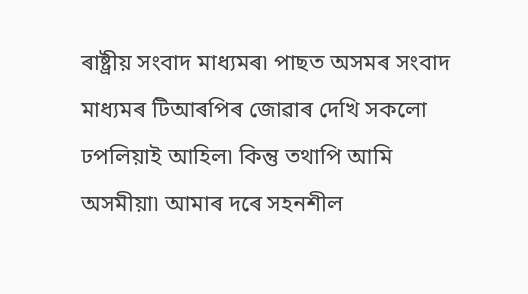ৰাষ্ট্ৰীয় সংবাদ মাধ্যমৰ৷ পাছত অসমৰ সংবাদ মাধ্যমৰ টিআৰপিৰ জোৱাৰ দেখি সকলো ঢপলিয়াই আহিল৷ কিন্তু তথাপি আমি অসমীয়া৷ আমাৰ দৰে সহনশীল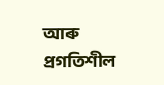আৰু প্ৰগতিশীল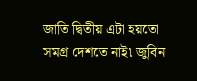জাতি দ্বিতীয় এটা হয়তো সমগ্ৰ দেশতে নাই৷ জুবিন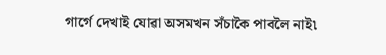গাৰ্গে দেখাই যোৱা অসমখন সঁচাকৈ পাবলৈ নাই৷